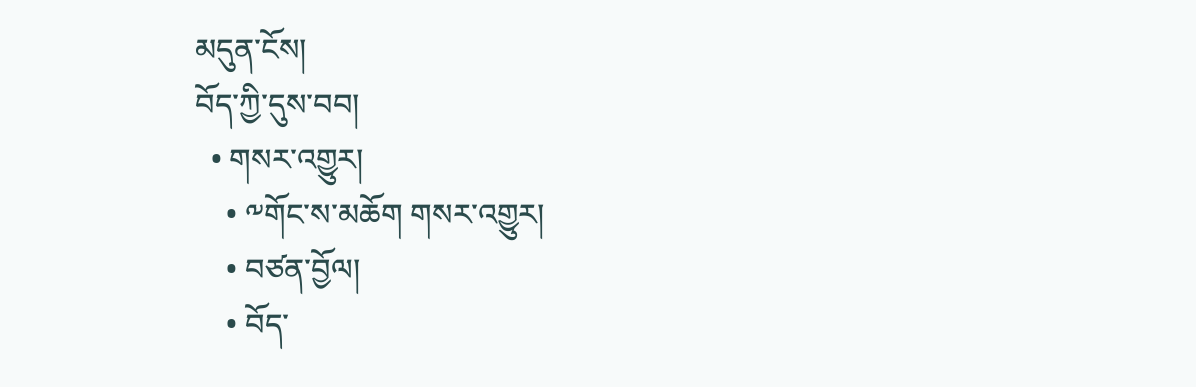མདུན་ངོས།
བོད་ཀྱི་དུས་བབ།
  • གསར་འགྱུར།
    • ༸གོང་ས་མཆོག གསར་འགྱུར།
    • བཙན་བྱོལ།
    • བོད་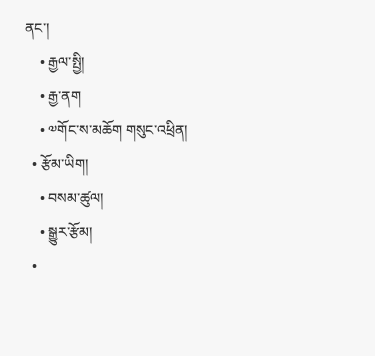ནང་།
    • རྒྱལ་སྤྱི།
    • རྒྱ་ནག
    • ༧གོང་ས་མཆོག གསུང་འཕྲིན།
  • རྩོམ་ཡིག།
    • བསམ་ཚུལ།
    • སྒྱུར་རྩོམ།
  •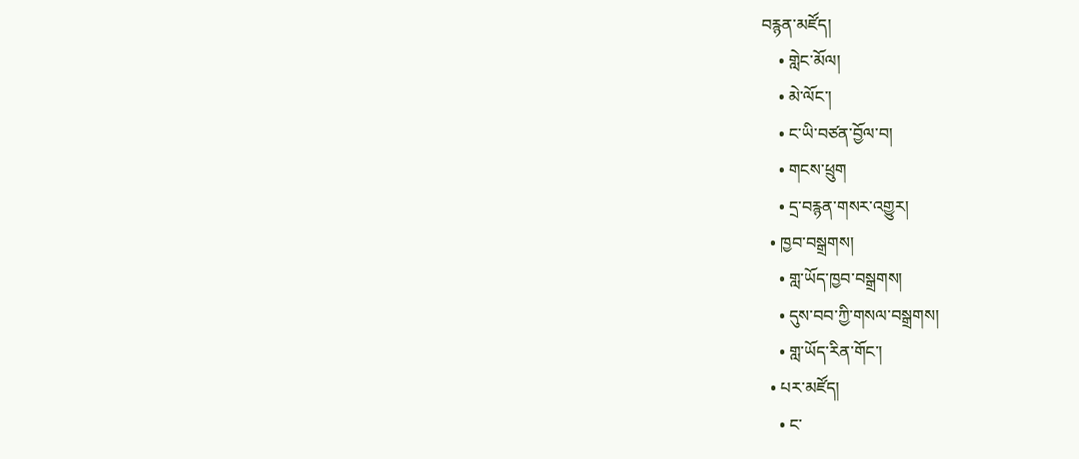བརྙན་མཛོད།
    • གླེང་མོལ།
    • མེ་ལོང་།
    • ང་ཡི་བཙན་བྱོལ་བ།
    • གངས་ཕྲུག
    • དྲ་བརྙན་གསར་འགྱུར།
  • ཁྱབ་བསྒྲགས།
    • གླ་ཡོད་ཁྱབ་བསྒྲགས།
    • དུས་བབ་ཀྱི་གསལ་བསྒྲགས།
    • གླ་ཡོད་རིན་གོང་།
  • པར་མཛོད།
    • ང་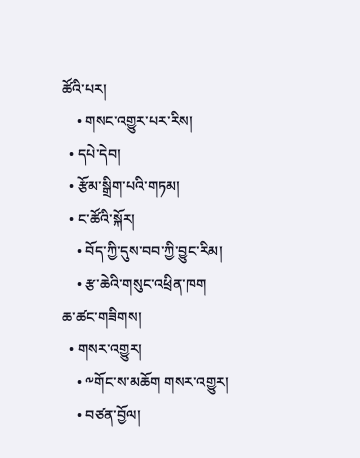ཚོའི་པར།
    • གསང་འགྱུར་པར་རིས།
  • དཔེ་དེབ།
  • རྩོམ་སྒྲིག་པའི་གཏམ།
  • ང་ཚོའི་སྐོར།
    • བོད་ཀྱི་དུས་བབ་ཀྱི་བྱུང་རིམ།
    • རྩ་ཆེའི་གསུང་འཕྲིན་ཁག
ཆ་ཚང་གཟིགས།
  • གསར་འགྱུར།
    • ༸གོང་ས་མཆོག གསར་འགྱུར།
    • བཙན་བྱོལ།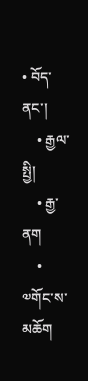• བོད་ནང་།
    • རྒྱལ་སྤྱི།
    • རྒྱ་ནག
    • ༧གོང་ས་མཆོག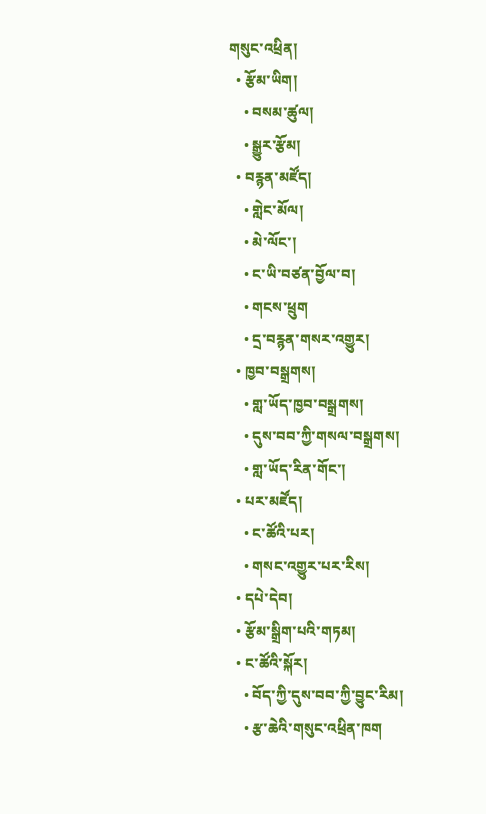གསུང་འཕྲིན།
  • རྩོམ་ཡིག།
    • བསམ་ཚུལ།
    • སྒྱུར་རྩོམ།
  • བརྙན་མཛོད།
    • གླེང་མོལ།
    • མེ་ལོང་།
    • ང་ཡི་བཙན་བྱོལ་བ།
    • གངས་ཕྲུག
    • དྲ་བརྙན་གསར་འགྱུར།
  • ཁྱབ་བསྒྲགས།
    • གླ་ཡོད་ཁྱབ་བསྒྲགས།
    • དུས་བབ་ཀྱི་གསལ་བསྒྲགས།
    • གླ་ཡོད་རིན་གོང་།
  • པར་མཛོད།
    • ང་ཚོའི་པར།
    • གསང་འགྱུར་པར་རིས།
  • དཔེ་དེབ།
  • རྩོམ་སྒྲིག་པའི་གཏམ།
  • ང་ཚོའི་སྐོར།
    • བོད་ཀྱི་དུས་བབ་ཀྱི་བྱུང་རིམ།
    • རྩ་ཆེའི་གསུང་འཕྲིན་ཁག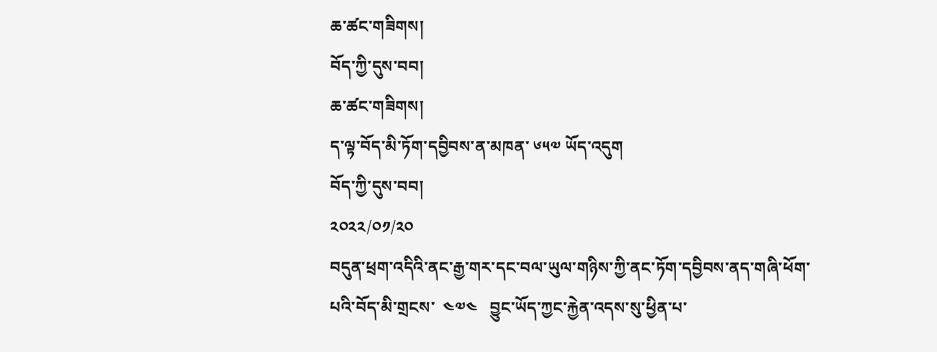ཆ་ཚང་གཟིགས།
བོད་ཀྱི་དུས་བབ།
ཆ་ཚང་གཟིགས།
ད་ལྟ་བོད་མི་ཏོག་དབྱིབས་ན་མཁན་ ༦༥༧ ཡོད་འདུག
བོད་ཀྱི་དུས་བབ།
༢༠༢༢/༠༡/༢༠
བདུན་ཕྲག་འདིའི་ནང་རྒྱ་གར་དང་བལ་ཡུལ་གཉིས་ཀྱི་ནང་ཏོག་དབྱིབས་ནད་གཞི་ཕོག་པའི་བོད་མི་གྲངས་  ༤༧༤   བྱུང་ཡོད་ཀྱང་རྐྱེན་འདས་སུ་ཕྱིན་པ་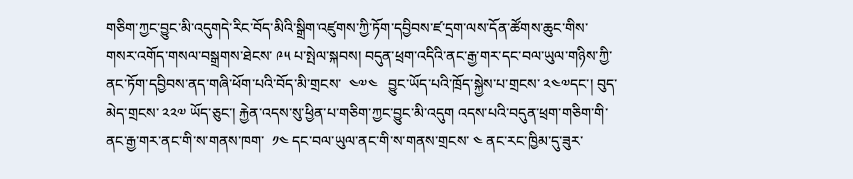གཅིག་ཀྱང་བྱུང་མི་འདུགདེ་རིང་བོད་མིའི་སྒྲིག་འཛུགས་ཀྱི་ཏོག་དབྱིབས་ཛ་དྲག་ལས་དོན་ཚོགས་ཆུང་གིས་གསར་འགོད་གསལ་བསྒྲགས་ཐེངས་ ༩༥ པ་སྤེལ་སྐབས། བདུན་ཕྲག་འདིའི་ནང་རྒྱ་གར་དང་བལ་ཡུལ་གཉིས་ཀྱི་ནང་ཏོག་དབྱིབས་ནད་གཞི་ཕོག་པའི་བོད་མི་གྲངས་  ༤༧༤   བྱུང་ཡོད་པའི་ཁྲོད་སྐྱེས་པ་གྲངས་ ༢༤༧དང་། བུད་མེད་གྲངས་ ༢༢༧ ཡོད་ཅུང་། རྐྱེན་འདས་སུ་ཕྱིན་པ་གཅིག་ཀྱང་བྱུང་མི་འདུག འདས་པའི་བདུན་ཕྲག་གཅིག་གི་ནང་རྒྱ་གར་ནང་གི་ས་གནས་ཁག་  ༡༤ དང་བལ་ཡུལ་ནང་གི་ས་གནས་གྲངས་ ༤ ནང་རང་ཁྱིམ་དུ་ཟུར་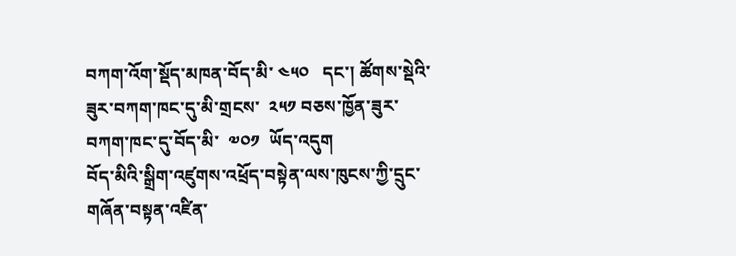བཀག་འོག་སྡོད་མཁན་བོད་མི་ ༤༥༠   དང་། ཚོགས་སྡེའི་ཟུར་བཀག་ཁང་དུ་མི་གྲངས་  ༢༥༡ བཅས་ཁྱོན་ཟུར་བཀག་ཁང་དུ་བོད་མི་  ༧༠༡  ཡོད་འདུག
བོད་མིའི་སྒྲིག་འཛུགས་འཕྲོད་བསྟེན་ལས་ཁུངས་ཀྱི་དྲུང་གཞོན་བསྟན་འཛིན་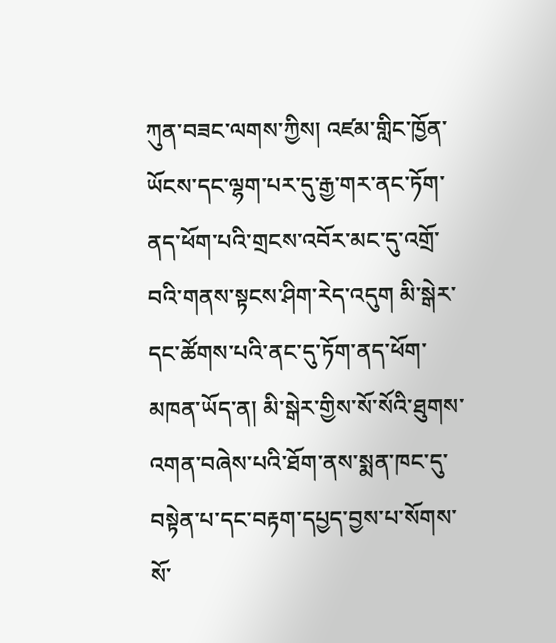ཀུན་བཟང་ལགས་ཀྱིས། འཛམ་གླིང་ཁྱོན་ཡོངས་དང་ལྷག་པར་དུ་རྒྱ་གར་ནང་ཏོག་ནད་ཕོག་པའི་གྲངས་འབོར་མང་དུ་འགྲོ་བའི་གནས་སྟངས་ཤིག་རེད་འདུག མི་སྒེར་དང་ཚོགས་པའི་ནང་དུ་ཏོག་ནད་ཕོག་མཁན་ཡོད་ན། མི་སྒེར་གྱིས་སོ་སོའི་ཐུགས་འགན་བཞེས་པའི་ཐོག་ནས་སྨན་ཁང་དུ་བསྟེན་པ་དང་བརྟག་དཔྱད་བྱས་པ་སོགས་སོ་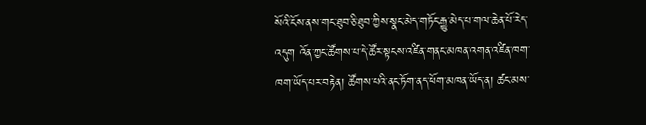སོའི་ངོས་ནས་གང་ཐུབ་ཅི་ཐུབ་ཀྱིས་སྣང་མེད་གཏོང་རྒྱུ་མེད་པ་གལ་ཆེན་པོ་རེད་འདུག འོན་ཀྱང་ཚོགས་པ་དེ་ཚོར་སྟངས་འཛིན་གནང་མཁན་འགན་འཛིན་ཁག་ཁག་ཡོད་པར་བརྟེན། ཚོགས་པའི་ནང་ཏོག་ནད་ཕོག་མཁན་ཡོད་ན། ཚང་མས་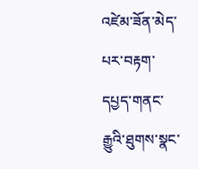འཛེམ་ཟོན་མེད་པར་བརྟག་དཔྱད་གནང་རྒྱུའི་ཐུགས་སྣང་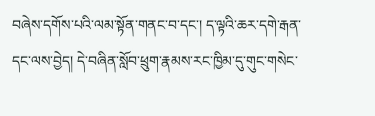བཞེས་དགོས་པའི་ལམ་སྟོན་གནང་བ་དང་། ད་ལྟའི་ཆར་དགེ་རྒན་དང་ལས་བྱེད། དེ་བཞིན་སློབ་ཕྲུག་རྣམས་རང་ཁྱིམ་དུ་གུང་གསེང་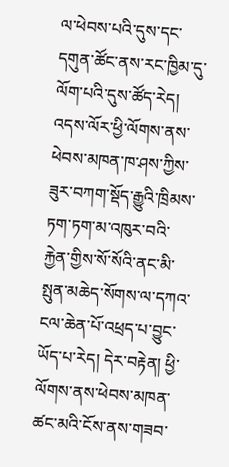ལ་ཕེབས་པའི་དུས་དང་དགུན་ཚོང་ནས་རང་ཁྱིམ་དུ་ལོག་པའི་དུས་ཚོད་རེད། འདས་ལོར་ཕྱི་ལོགས་ནས་ཕེབས་མཁན་ཁ་ཤས་ཀྱིས་ཟུར་བཀག་སྡོད་རྒྱུའི་ཁྲིམས་ཏག་ཏག་མ་འཁུར་བའི་རྐྱེན་གྱིས་སོ་སོའི་ནང་མི་སྤུན་མཆེད་སོགས་ལ་དཀའ་ངལ་ཆེན་པོ་འཕྲད་པ་བྱུང་ཡོད་པ་རེད། དེར་བརྟེན། ཕྱི་ལོགས་ནས་ཕེབས་མཁན་ཚང་མའི་ངོས་ནས་གཟབ་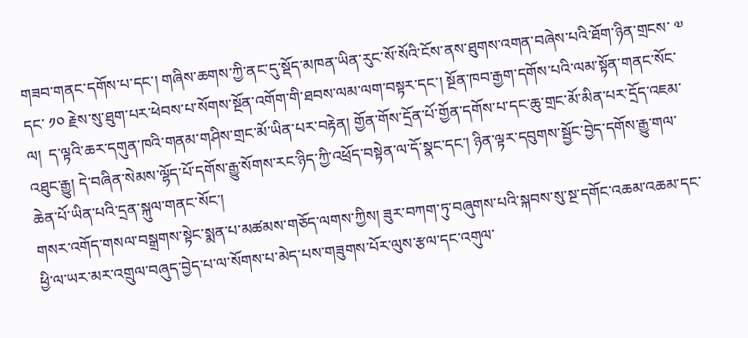གཟབ་གནང་དགོས་པ་དང་། གཞིས་ཆགས་ཀྱི་ནང་དུ་སྡོད་མཁན་ཡིན་རུང་སོ་སོའི་ངོས་ནས་ཐུགས་འགན་བཞེས་པའི་ཐོག་ཉིན་གྲངས་ ༧ དང་ ༡༠ རྗེས་སུ་ཐུག་པར་ཕེབས་པ་སོགས་སྔོན་འགོག་གི་ཐབས་ལམ་ལག་བསྟར་དང་། སྔོན་ཁབ་རྒྱག་དགོས་པའི་ལམ་སྟོན་གནང་སོང་ལ།  ད་ལྟའི་ཆར་དགུན་ཁའི་གནམ་གཤིས་གྲང་མོ་ཡིན་པར་བརྟེན། གྱོན་གོས་དྲོན་པོ་གྱོན་དགོས་པ་དང་ཆུ་གྲང་མོ་མིན་པར་དྲོད་འཇམ་འཐུང་རྒྱུ། དེ་བཞིན་སེམས་ལྷོད་པོ་དགོས་རྒྱུ་སོགས་རང་ཉིད་ཀྱི་འཕྲོད་བསྟེན་ལ་དོ་སྣང་དང་། ཉིན་ལྟར་དབུགས་སྦྱོང་བྱེད་དགོས་རྒྱུ་གལ་ཆེན་པོ་ཡིན་པའི་དྲན་སྐུལ་གནང་སོང་།
གསར་འགོད་གསལ་བསྒྲགས་སྟེང་སྨན་པ་མཚམས་གཅོད་ལགས་ཀྱིས། ཟུར་བཀག་ཏུ་བཞུགས་པའི་སྐབས་སུ་སྔ་དགོང་འཆམ་འཆམ་དང་ཕྱི་ལ་ཡར་མར་འགྲུལ་བཞུད་བྱེད་པ་ལ་སོགས་པ་མེད་པས་གཟུགས་པོར་ལུས་རྩལ་དང་འགུལ་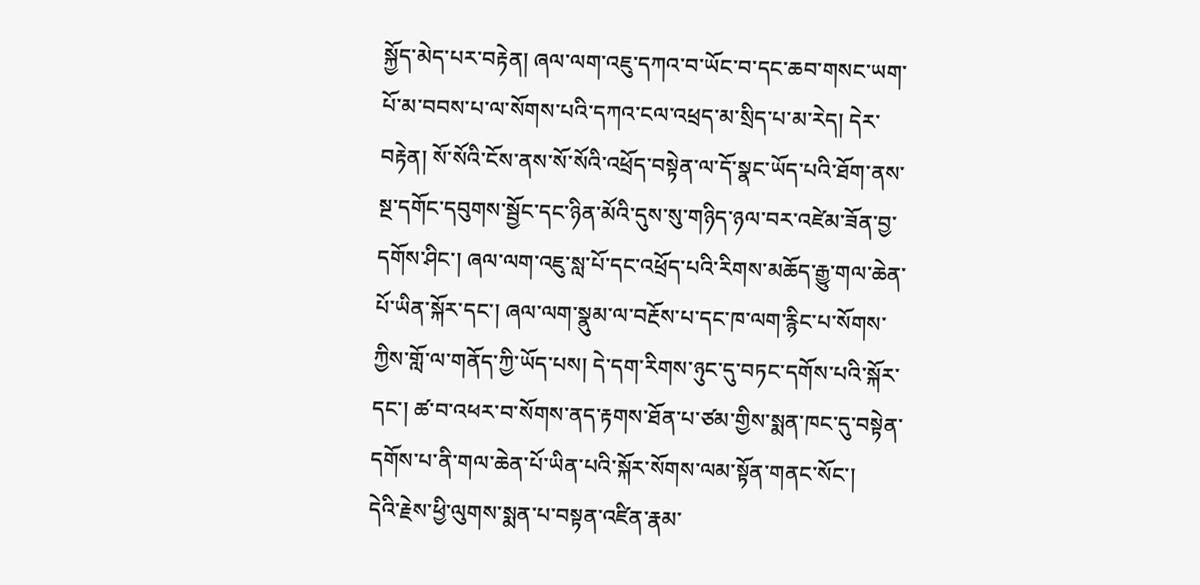སྐྱོད་མེད་པར་བརྟེན། ཞལ་ལག་འཇུ་དཀའ་བ་ཡོང་བ་དང་ཆབ་གསང་ཡག་པོ་མ་བབས་པ་ལ་སོགས་པའི་དཀའ་ངལ་འཕྲད་མ་སྲིད་པ་མ་རེད། དེར་བརྟེན། སོ་སོའི་ངོས་ནས་སོ་སོའི་འཕྲོད་བསྟེན་ལ་དོ་སྣང་ཡོད་པའི་ཐོག་ནས་སྔ་དགོང་དབུགས་སྦྱོང་དང་ཉིན་མོའི་དུས་སུ་གཉིད་ཉལ་བར་འཛེམ་ཟོན་བྱ་དགོས་ཤིང་། ཞལ་ལག་འཇུ་སླ་པོ་དང་འཕྲོད་པའི་རིགས་མཆོད་རྒྱུ་གལ་ཆེན་པོ་ཡིན་སྐོར་དང་། ཞལ་ལག་སྣུམ་ལ་བརྔོས་པ་དང་ཁ་ལག་རྙིང་པ་སོགས་ཀྱིས་གློ་ལ་གནོད་ཀྱི་ཡོད་པས། དེ་དག་རིགས་ཉུང་དུ་བཏང་དགོས་པའི་སྐོར་དང་། ཚ་བ་འཕར་བ་སོགས་ནད་རྟགས་ཐོན་པ་ཙམ་གྱིས་སྨན་ཁང་དུ་བསྟེན་དགོས་པ་ནི་གལ་ཆེན་པོ་ཡིན་པའི་སྐོར་སོགས་ལམ་སྟོན་གནང་སོང་།
དེའི་རྗེས་ཕྱི་ལུགས་སྨན་པ་བསྟན་འཛིན་རྣམ་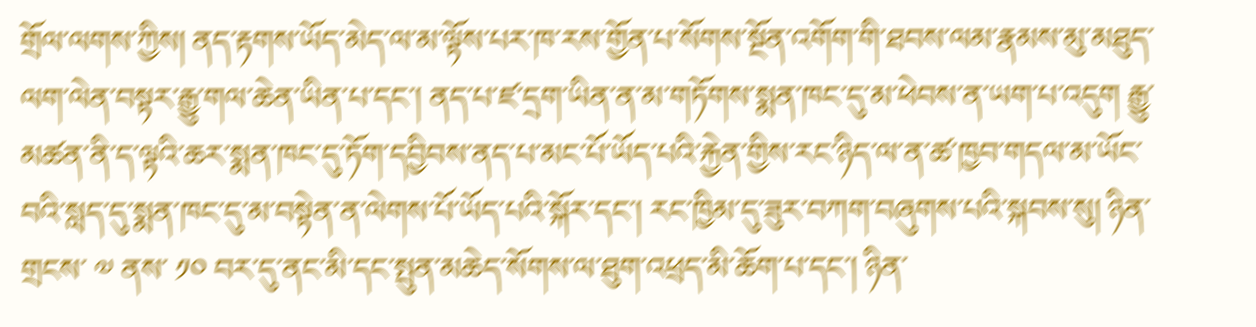གྲོལ་ལགས་ཀྱིས། ནད་རྟགས་ཡོད་མེད་ལ་མ་ལྟོས་པར་ཁ་རས་གྱོན་པ་སོགས་སྔོན་འགོག་གི་ཐབས་ལམ་རྣམས་མུ་མཐུད་ལག་ལེན་བསྟར་རྒྱུ་གལ་ཆེན་ཡིན་པ་དང་། ནད་པ་ཛ་དྲག་ཡིན་ན་མ་གཏོགས་སྨན་ཁང་དུ་མ་ཕེབས་ན་ཡག་པ་འདུག རྒྱུ་མཚན་ནི་ད་ལྟའི་ཆར་སྨན་ཁང་དུ་ཏོག་དབྱིབས་ནད་པ་མང་པོ་ཡོད་པའི་རྐྱེན་གྱིས་རང་ཉིད་ལ་ན་ཚ་ཁྱབ་གདལ་མ་ཡོང་བའི་སླད་དུ་སྨན་ཁང་དུ་མ་བསྟེན་ན་ལེགས་པོ་ཡོད་པའི་སྐོར་དང་། རང་ཁྱིམ་དུ་ཟུར་བཀག་བཞུགས་པའི་སྐབས་སུ། ཉིན་གྲངས་ ༧ ནས་ ༡༠ བར་དུ་ནང་མི་དང་སྤུན་མཆེད་སོགས་ལ་ཐུག་འཕྲད་མི་ཆོག་པ་དང་། ཉིན་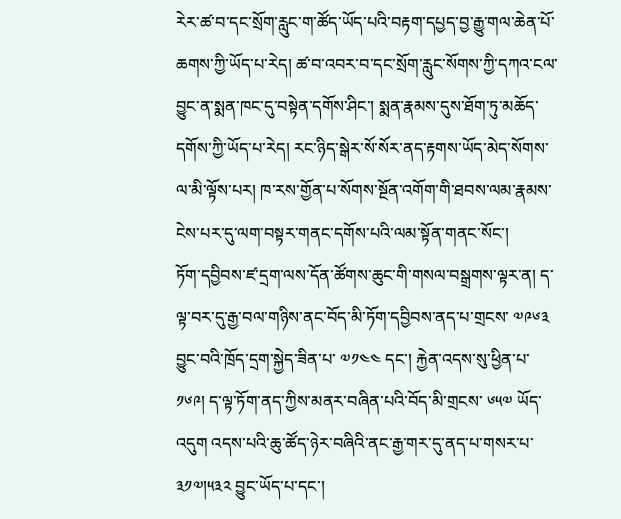རེར་ཚ་བ་དང་སྲོག་རླུང་ག་ཚོད་ཡོད་པའི་བརྟག་དཔྱད་བྱ་རྒྱུ་གལ་ཆེན་པོ་ཆགས་ཀྱི་ཡོད་པ་རེད། ཚ་བ་འབར་བ་དང་སྲོག་རླུང་སོགས་ཀྱི་དཀའ་ངལ་བྱུང་ན་སྨན་ཁང་དུ་བསྟེན་དགོས་ཤིང་། སྨན་རྣམས་དུས་ཐོག་ཏུ་མཆོད་དགོས་ཀྱི་ཡོད་པ་རེད། རང་ཉིད་སྒེར་སོ་སོར་ནད་རྟགས་ཡོད་མེད་སོགས་ལ་མི་ལྟོས་པར། ཁ་རས་གྱོན་པ་སོགས་སྔོན་འགོག་གི་ཐབས་ལམ་རྣམས་ངེས་པར་དུ་ལག་བསྟར་གནང་དགོས་པའི་ལམ་སྟོན་གནང་སོང་།
ཏོག་དབྱིབས་ཛ་དྲག་ལས་དོན་ཚོགས་ཆུང་གི་གསལ་བསྒྲགས་ལྟར་ན། ད་ལྟ་བར་དུ་རྒྱ་བལ་གཉིས་ནང་བོད་མི་ཏོག་དབྱིབས་ནད་པ་གྲངས་ ༧༩༦༣   བྱུང་བའི་ཁྲོད་དྲག་སྐྱེད་ཟིན་པ་ ༧༡༤༤ དང་། རྐྱེན་འདས་སུ་ཕྱིན་པ་ ༡༦༩། ད་ལྟ་ཏོག་ནད་ཀྱིས་མནར་བཞིན་པའི་བོད་མི་གྲངས་ ༦༥༧ ཡོད་འདུག འདས་པའི་ཆུ་ཚོད་ཉེར་བཞིའི་ནང་རྒྱ་གར་དུ་ནད་པ་གསར་པ་ ༣༡༧།༥༣༢ བྱུང་ཡོད་པ་དང་།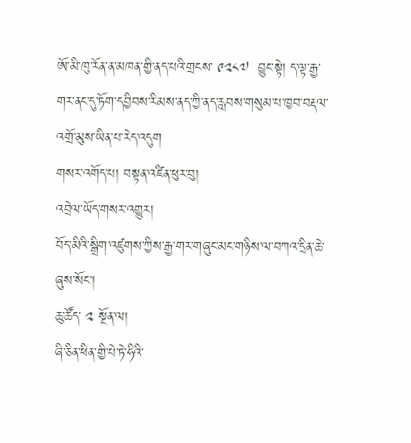ཨོ་མི་ཁུ་རོན་ན་མཁན་གྱི་ནད་པའི་གྲངས་ ༩༢༨༧  བྱུང་སྟེ། ད་ལྟ་རྒྱ་གར་ནང་དུ་ཏོག་དབྱིབས་རིམས་ནད་ཀྱི་ནད་རླབས་གསུམ་པ་ཁྱབ་བརྡལ་འགྲོ་མུས་ཡིན་པ་རེད་འདུག
གསར་འགོད་པ། བསྟན་འཛིན་ཕུར་བུ།
འབྲེལ་ཡོད་གསར་འགྱུར།
བོད་མིའི་སྒྲིག་འཛུགས་ཀྱིས་རྒྱ་གར་གཞུང་མང་གཉིས་ལ་བཀའ་དྲིན་ཆེ་ཞུས་སོང་།
ཆུ་ཚོད་ ༢ སྔོན་ལ།
ཞི་ཅིན་ཕིན་གྱི་པེ་ཏེ་ཧིའི་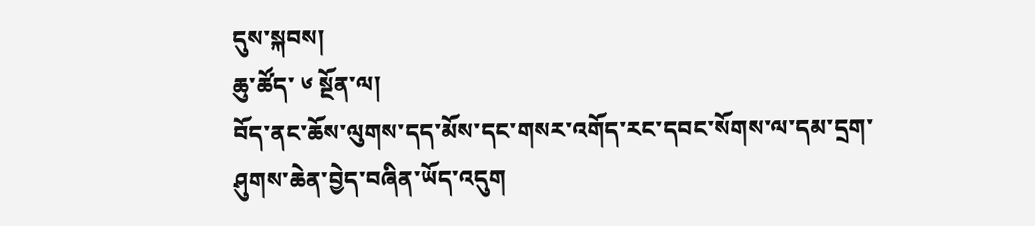དུས་སྐབས།
ཆུ་ཚོད་ ༦ སྔོན་ལ།
བོད་ནང་ཆོས་ལུགས་དད་མོས་དང་གསར་འགོད་རང་དབང་སོགས་ལ་དམ་དྲག་ཤུགས་ཆེན་བྱེད་བཞིན་ཡོད་འདུག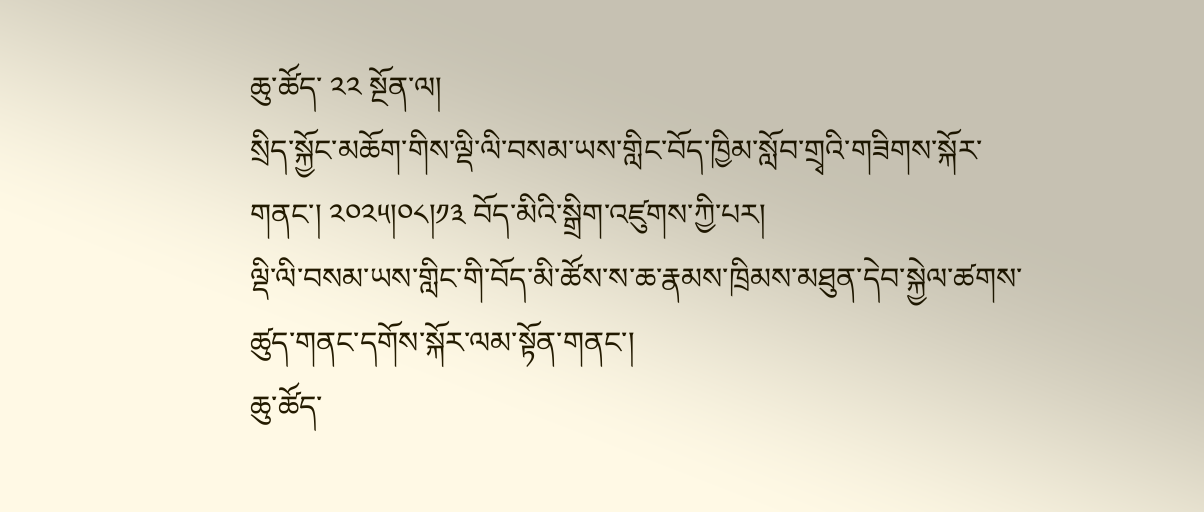ཆུ་ཚོད་ ༢༢ སྔོན་ལ།
སྲིད་སྐྱོང་མཆོག་གིས་ལྡི་ལི་བསམ་ཡས་གླིང་བོད་ཁྱིམ་སློབ་གྲྭའི་གཟིགས་སྐོར་གནང་། ༢༠༢༥།༠༨།༡༣ བོད་མིའི་སྒྲིག་འཛུགས་ཀྱི་པར།
ལྡི་ལི་བསམ་ཡས་གླིང་གི་བོད་མི་ཚོས་ས་ཆ་རྣམས་ཁྲིམས་མཐུན་དེབ་སྐྱེལ་ཚགས་ཚུད་གནང་དགོས་སྐོར་ལམ་སྟོན་གནང་།
ཆུ་ཚོད་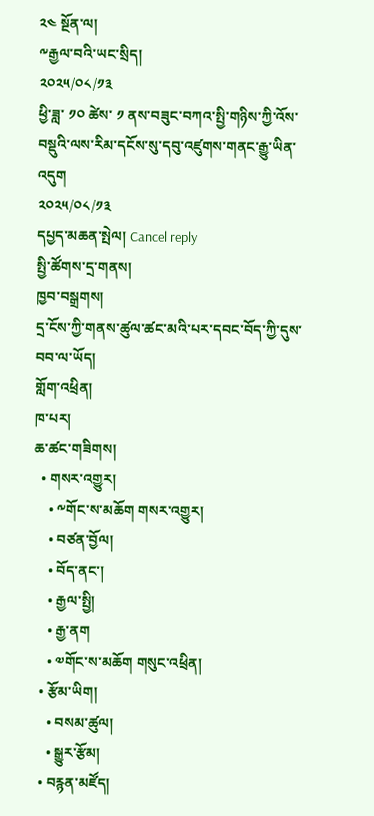༢༤ སྔོན་ལ།
༸རྒྱལ་བའི་ཡང་སྲིད།
༢༠༢༥/༠༨/༡༣
ཕྱི་ཟླ་ ༡༠ ཚེས་ ༡ ནས་བཟུང་བཀའ་སྤྱི་གཉིས་ཀྱི་འོས་བསྡུའི་ལས་རིམ་དངོས་སུ་དབུ་འཛུགས་གནང་རྒྱུ་ཡིན་འདུག
༢༠༢༥/༠༨/༡༣
དཔྱད་མཆན་སྤེལ། Cancel reply
སྤྱི་ཚོགས་དྲ་གནས།
ཁྱབ་བསྒྲགས།
དྲ་ངོས་ཀྱི་གནས་ཚུལ་ཚང་མའི་པར་དབང་བོད་ཀྱི་དུས་བབ་ལ་ཡོད།
གློག་འཕྲིན།
ཁ་པར།
ཆ་ཚང་གཟིགས།
  • གསར་འགྱུར།
    • ༸གོང་ས་མཆོག གསར་འགྱུར།
    • བཙན་བྱོལ།
    • བོད་ནང་།
    • རྒྱལ་སྤྱི།
    • རྒྱ་ནག
    • ༧གོང་ས་མཆོག གསུང་འཕྲིན།
  • རྩོམ་ཡིག།
    • བསམ་ཚུལ།
    • སྒྱུར་རྩོམ།
  • བརྙན་མཛོད།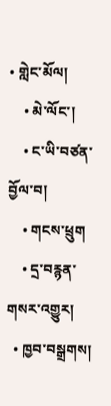• གླེང་མོལ།
    • མེ་ལོང་།
    • ང་ཡི་བཙན་བྱོལ་བ།
    • གངས་ཕྲུག
    • དྲ་བརྙན་གསར་འགྱུར།
  • ཁྱབ་བསྒྲགས།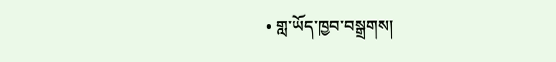• གླ་ཡོད་ཁྱབ་བསྒྲགས།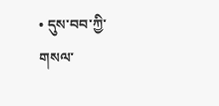• དུས་བབ་ཀྱི་གསལ་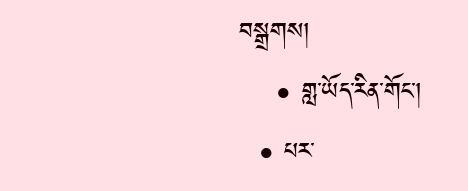བསྒྲགས།
    • གླ་ཡོད་རིན་གོང་།
  • པར་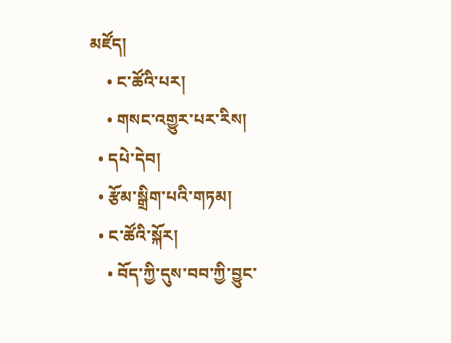མཛོད།
    • ང་ཚོའི་པར།
    • གསང་འགྱུར་པར་རིས།
  • དཔེ་དེབ།
  • རྩོམ་སྒྲིག་པའི་གཏམ།
  • ང་ཚོའི་སྐོར།
    • བོད་ཀྱི་དུས་བབ་ཀྱི་བྱུང་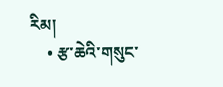རིམ།
    • རྩ་ཆེའི་གསུང་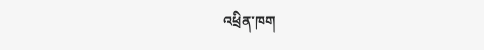འཕྲིན་ཁག